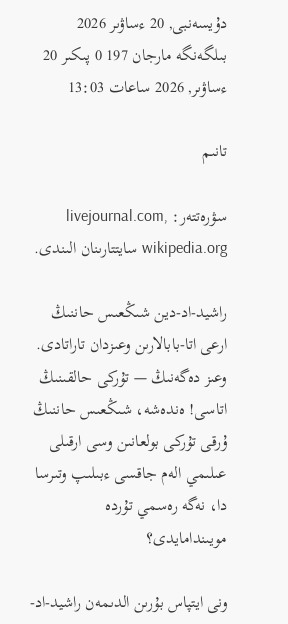دۇيسەنبى, 20 ءساۋىر 2026
بىلگەنگە مارجان 197 0 پىكىر 20 ءساۋىر, 2026 ساعات 13:03

تانىم

سۋرەتتەر: livejournal.com, wikipedia.org سايتتارىنان الىندى.

راشيد-اد-دين شىڭعىس حاننىڭ ارعى اتا-بابالارىن وعىزدان تاراتادى. وعىز دەگەنىڭ — تۇركى حالقىنىڭ اتاسى! ەندەشە، شىڭعىس حاننىڭ ۇرقى تۇركى بولعانىن وسى ارقىلى عىلىمي الەم جاقسى ءبىلىپ وتىرسا دا، نەگە رەسمي تۇردە مويىندامايدى؟

ونى ايتپاس بۇرىن الدىمەن راشيد-اد-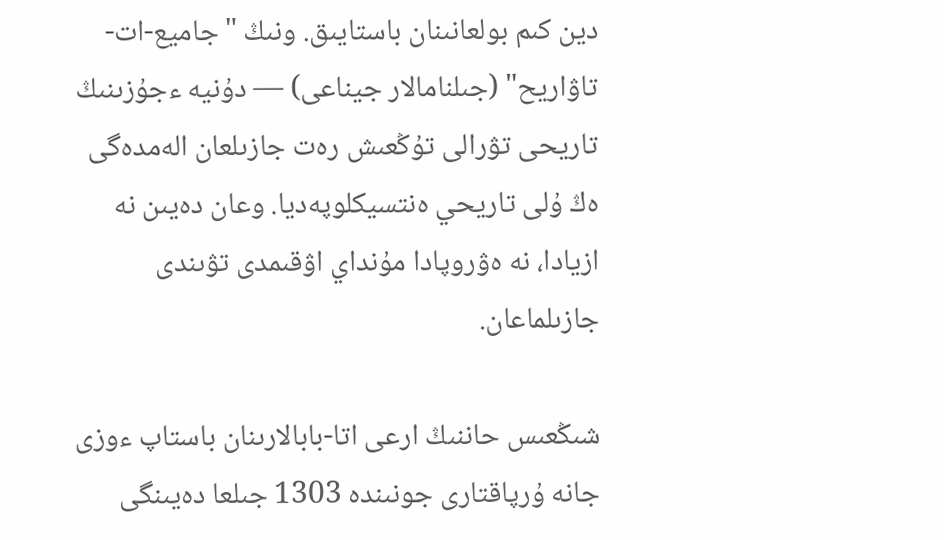دين كىم بولعانىنان باستايىق. ونىڭ "جاميع-ات-تاۋاريح" (جىلنامالار جيناعى) — دۇنيە ءجۇزىنىڭ تاريحى تۋرالى تۇڭعىش رەت جازىلعان الەمدەگى ەڭ ۇلى تاريحي ەنتسيكلوپەديا. وعان دەيىن نە ازيادا، نە ەۋروپادا مۇنداي اۋقىمدى تۋىندى جازىلماعان.

شىڭعىس حاننىڭ ارعى اتا-بابالارىنان باستاپ ءوزى جانە ۇرپاقتارى جونىندە 1303 جىلعا دەيىنگى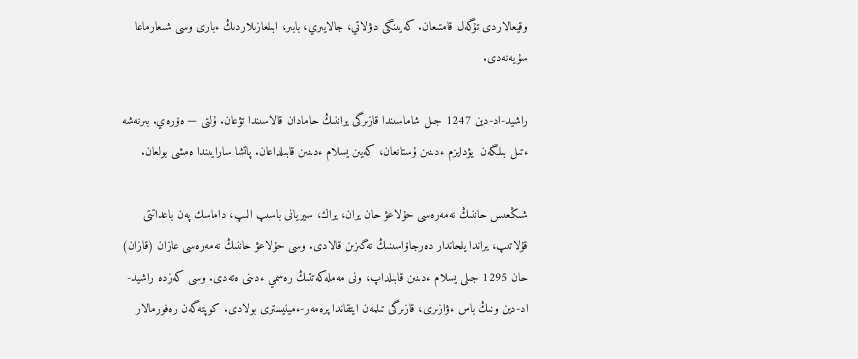وقيعالاردى تۇگەل قامتىعان. كەيىنگى دۋلاتي، جالايىري، بابىر، ابىلعازىلاردىڭ ءبارى وسى شىعارماعا سۇيەنەدى.

راشيد-اد-دين 1247 جىل شاماسىندا قازىرگى يراننىڭ حامادان قالاسىندا تۋعان. ۇلتى — ەۆرەي. بىرنەشە ءتىل بىلگەن  يۋدايزم ءدىنىن ۇستانعان، كەيىن يسلام ءدىنىن قابىلداعان. پاتشا سارايىندا ەمشى بولعان.

شىڭعىس حاننىڭ نەمەرەسى حۇلاعۋ حان يران، يراك، سيريانى باسىپ الىپ، داماسك پەن باعداتتى قۇلاتىپ، يراندا يلحاندار دەرجاۆاسىنىڭ نەگىزىن قالادى. وسى حۇلاعۋ حاننىڭ نەمەرەسى عازان (قازان) حان 1295 جىلى يسلام ءدىنىن قابىلداپ، ونى مەملەكەتتىڭ رەسمي ءدىنى ەتەدى. وسى كەزدە راشيد-اد-دين ونىڭ باس ءۋازىرى، قازىرگى تىلمەن ايتقاندا پرەمەر-ءمينيسترى بولادى. كوپتەگەن رەفورمالار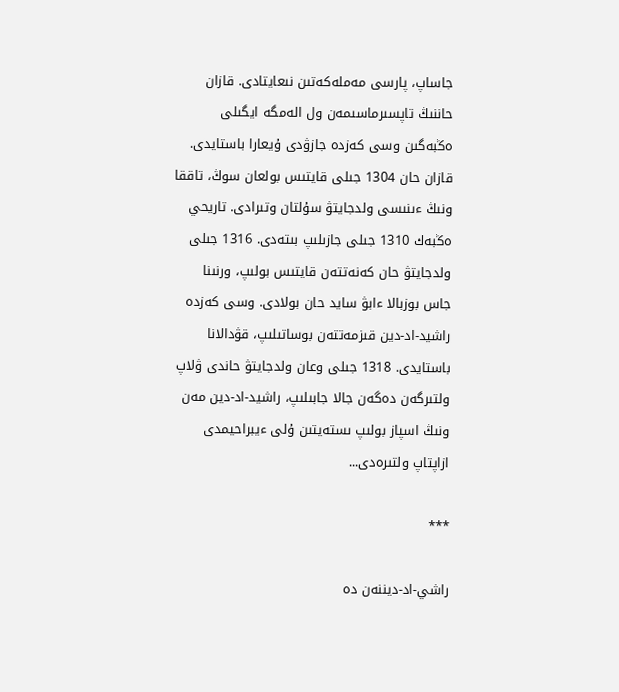جاساپ، پارسى مەملەكەتىن نىعايتادى. قازان حاننىڭ تاپسىرماسىمەن ول الەمگە ايگىلى ەڭبەگىن وسى كەزدە جازۋدى ۇيعارا باستايدى. قازان حان 1304 جىلى قايتىس بولعان سوڭ، تاققا ونىڭ ءىنىسى ولدجايتۋ سۇلتان وتىرادى. تاريحي ەڭبەك 1310 جىلى جازىلىپ بىتەدى. 1316 جىلى ولدجايتۋ حان كەنەتتەن قايتىس بولىپ، ورنىنا جاس بوزبالا ءابۋ سايد حان بولادى. وسى كەزدە راشيد-اد-دين قىزمەتتەن بوساتىلىپ، قۋدالانا باستايدى. 1318 جىلى وعان ولدجايتۋ حاندى ۋلاپ ولتىرگەن دەگەن جالا جابىلىپ، راشيد-اد-دين مەن ونىڭ اسپاز بولىپ ىستەيتىن ۇلى ءيبراحيمدى ازاپتاپ ولتىرەدى...

***

راشي-اد-ديننەن دە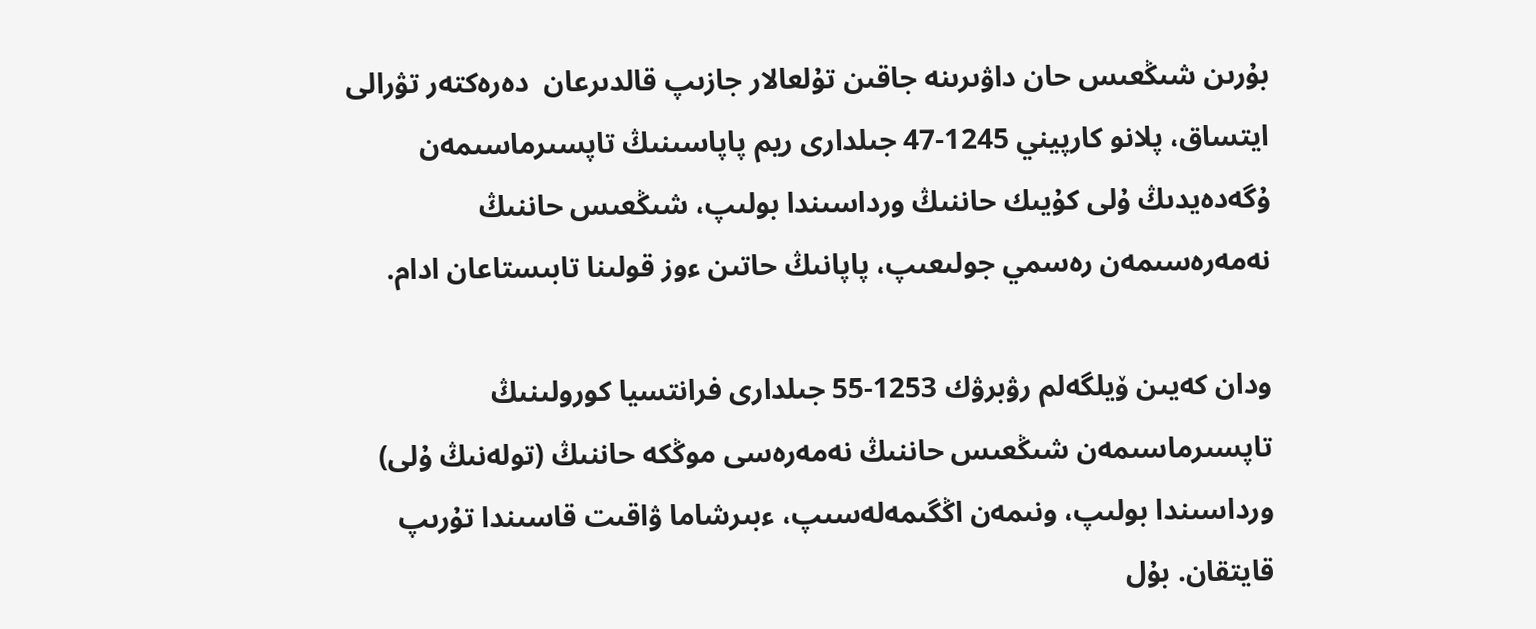بۇرىن شىڭعىس حان داۋىرىنە جاقىن تۇلعالار جازىپ قالدىرعان  دەرەكتەر تۋرالى ايتساق، پلانو كارپيني 1245-47 جىلدارى ريم پاپاسىنىڭ تاپسىرماسىمەن  ۇگەدەيدىڭ ۇلى كۇيىك حاننىڭ ورداسىندا بولىپ، شىڭعىس حاننىڭ نەمەرەسىمەن رەسمي جولىعىپ، پاپانىڭ حاتىن ءوز قولىنا تابىستاعان ادام.

ودان كەيىن ۆيلگەلم رۋبرۋك 1253-55 جىلدارى فرانتسيا كورولىنىڭ تاپسىرماسىمەن شىڭعىس حاننىڭ نەمەرەسى موڭكە حاننىڭ (تولەنىڭ ۇلى) ورداسىندا بولىپ، ونىمەن اڭگىمەلەسىپ، ءبىرشاما ۋاقىت قاسىندا تۇرىپ قايتقان. بۇل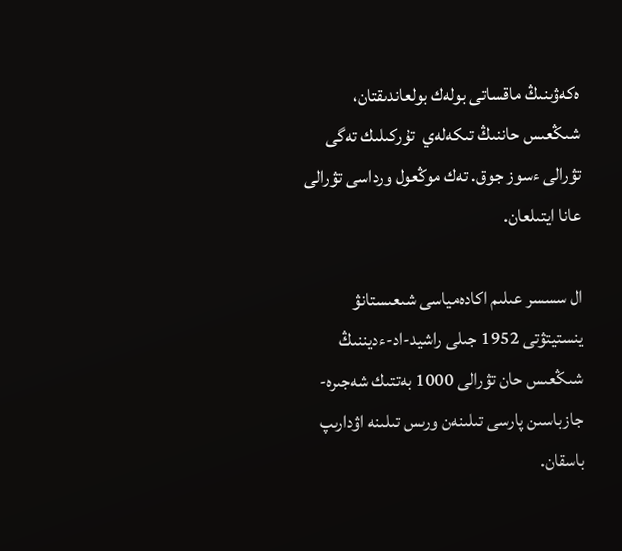ەكەۋىنىڭ ماقساتى بولەك بولعاندىقتان، شىڭعىس حاننىڭ تىكەلەي  تۇركىلىك تەگى تۋرالى ءسوز جوق. تەك موڭعول ورداسى تۋرالى عانا ايتىلعان.

ال سسسر عىلىم اكادەمياسى شىعىستانۋ ينستيتۋتى 1952 جىلى راشيد-اد-ءديننىڭ شىڭعىس حان تۋرالى 1000 بەتتىك شەجىرە-جازباسىن پارسى تىلىنەن ورىس تىلىنە اۋدارىپ باسقان.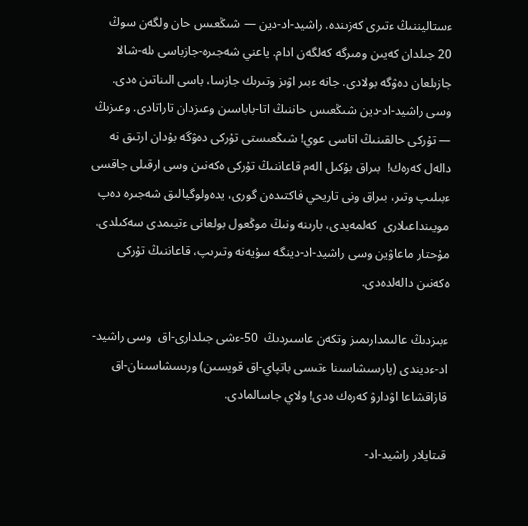ءستاليننىڭ ءتىرى كەزىندە. راشيد-اد-دين — شىڭعىس حان ولگەن سوڭ 20 جىلدان كەيىن ومىرگە كەلگەن ادام. ياعني شەجىرە-جازباسى ىلە-شالا جازىلعان دەۋگە بولادى. جانە ءبىر اۋىز وتىرىك جازسا، باسى الىناتىن ەدى. وسى راشيد-اد-دين شىڭعىس حاننىڭ اتا-باباسىن وعىزدان تاراتادى. وعىزىڭ — تۇركى حالقىنىڭ اتاسى عوي! شىڭعىستى تۇركى دەۋگە بۇدان ارتىق نە دالەل كەرەك!  بىراق بۇكىل الەم قاعاننىڭ تۇركى ەكەنىن وسى ارقىلى جاقسى ءبىلىپ وتىر، بىراق ونى تاريحي فاكتىدەن گورى، يدەولوگيالىق شەجىرە دەپ مويىنداعىلارى  كەلمەيدى، بارىنە ونىڭ موڭعول بولعانى ءتيىمدى سەكىلدى. مۇحتار ماعاۋين وسى راشيد-اد-دينگە سۇيەنە وتىرىپ، قاعاننىڭ تۇركى ەكەنىن دالەلدەدى.

ءبىزدىڭ عالىمدارىمىز وتكەن عاسىردىڭ  50-ءشى جىلدارى-اق  وسى راشيد-اد-ءديندى (پارسىشاسىنا ءتىسى باتپاي-اق قويسىن) ورىسشاسىنان-اق قازاقشاعا اۋدارۋ كەرەك ەدى! ولاي جاسالمادى.

قىتايلار راشيد-اد-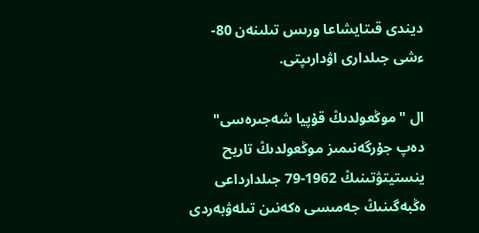ديندى قىتايشاعا ورىس تىلىنەن 80-ءشى جىلدارى اۋدارىپتى.

ال "موڭعولدىڭ قۇپيا شەجىرەسى" دەپ جۇرگەنىمىز موڭعولدىڭ تاريح ينستيتۋتىنىڭ 1962-79 جىلدارداعى ەڭبەگىنىڭ جەمىسى ەكەنىن تىلەۋبەردى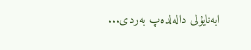ابەنايۇلى دالەلدەپ بەردى...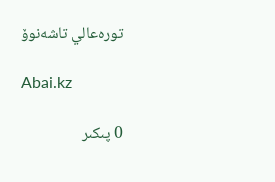تورەعالي تاشەنوۆ

Abai.kz

0 پىكىر